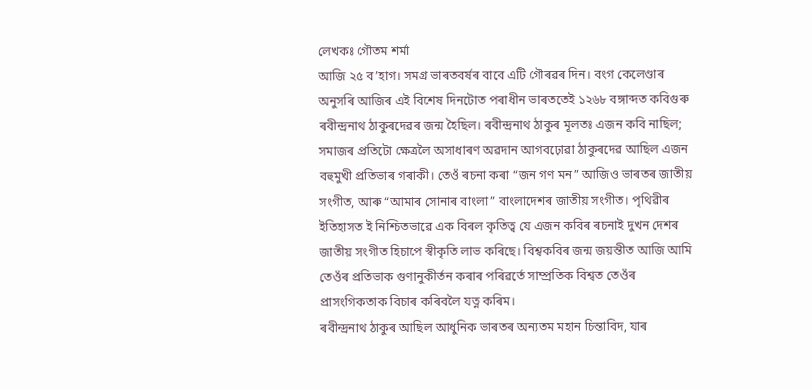লেখকঃ গৌতম শৰ্মা
আজি ২৫ ব’হাগ। সমগ্ৰ ভাৰতবৰ্ষৰ বাবে এটি গৌৰৱৰ দিন। বংগ কেলেণ্ডাৰ অনুসৰি আজিৰ এই বিশেষ দিনটোত পৰাধীন ভাৰততেই ১২৬৮ বঙ্গাব্দত কবিগুৰু ৰবীন্দ্ৰনাথ ঠাকুৰদেৱৰ জন্ম হৈছিল। ৰবীন্দ্ৰনাথ ঠাকুৰ মূলতঃ এজন কবি নাছিল; সমাজৰ প্ৰতিটো ক্ষেত্ৰলৈ অসাধাৰণ অৱদান আগবঢ়োৱা ঠাকুৰদেৱ আছিল এজন বহুমুখী প্ৰতিভাৰ গৰাকী। তেওঁ ৰচনা কৰা “জন গণ মন” আজিও ভাৰতৰ জাতীয় সংগীত, আৰু “আমাৰ সোনাৰ বাংলা” বাংলাদেশৰ জাতীয় সংগীত। পৃথিৱীৰ ইতিহাসত ই নিশ্চিতভাৱে এক বিৰল কৃতিত্ব যে এজন কবিৰ ৰচনাই দুখন দেশৰ জাতীয় সংগীত হিচাপে স্বীকৃতি লাভ কৰিছে। বিশ্বকবিৰ জন্ম জয়ন্তীত আজি আমি তেওঁৰ প্ৰতিভাক গুণানুকীৰ্তন কৰাৰ পৰিৱৰ্তে সাম্প্ৰতিক বিশ্বত তেওঁৰ প্ৰাসংগিকতাক বিচাৰ কৰিবলৈ যত্ন কৰিম।
ৰবীন্দ্ৰনাথ ঠাকুৰ আছিল আধুনিক ভাৰতৰ অন্যতম মহান চিন্তাবিদ, যাৰ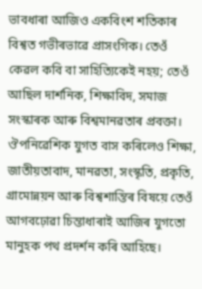ভাবধাৰা আজিও একবিংশ শতিকাৰ বিশ্বত গভীৰভাৱে প্ৰাসংগিক। তেওঁ কেৱল কবি বা সাহিত্যিকেই নহয়; তেওঁ আছিল দাৰ্শনিক, শিক্ষাবিদ, সমাজ সংস্কাৰক আৰু বিশ্বমানৱতাৰ প্ৰবক্তা। ঔপনিৱেশিক যুগত বাস কৰিলেও শিক্ষা, জাতীয়তাবাদ, মানৱতা, সংস্কৃতি, প্ৰকৃতি, গ্ৰামোন্নয়ন আৰু বিশ্বশান্তিৰ বিষয়ে তেওঁ আগবঢ়োৱা চিন্তাধাৰাই আজিৰ যুগতো মানুহক পথ প্ৰদৰ্শন কৰি আহিছে।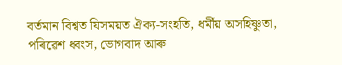বৰ্তমান বিশ্বত যিসময়ত ঐক্য-সংহতি, ধৰ্মীয় অসহিষ্ণুতা, পৰিৱেশ ধ্বংস, ভোগবাদ আৰু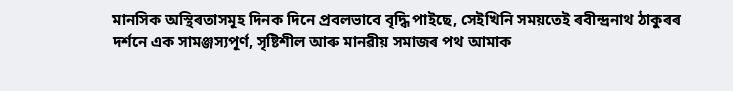মানসিক অস্থিৰতাসমূহ দিনক দিনে প্ৰবলভাবে বৃদ্ধি পাইছে, সেইখিনি সময়তেই ৰবীন্দ্ৰনাথ ঠাকুৰৰ দৰ্শনে এক সামঞ্জস্যপূর্ণ, সৃষ্টিশীল আৰু মানৱীয় সমাজৰ পথ আমাক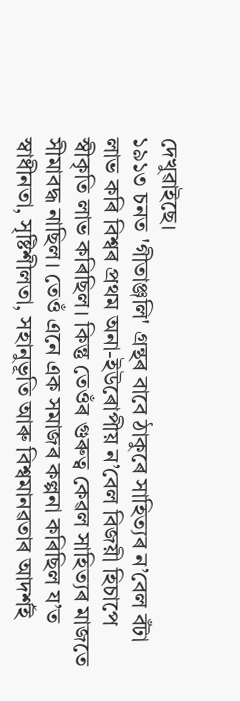দেখুৱাইছে।
১৯১৩ চনত 'গীতাঞ্জলি' গ্ৰন্থৰ বাবে ঠাকুৰে সাহিত্যৰ ন’বেল বঁটা লাভ কৰি বিশ্বৰ প্ৰথম অনা-ইউৰোপীয় ন’বেল বিজয়ী হিচাপে স্বীকৃতি লাভ কৰিছিল। কিন্তু তেওঁৰ গুৰুত্ব কেৱল সাহিত্যৰ মাজতে সীমাবদ্ধ নাছিল। তেওঁ এনে এক সমাজৰ কল্পনা কৰিছিল য’ত স্বাধীনতা, সৃষ্টিশীলতা, সহানুভূতি আৰু বিশ্বমানৱতাৰ আদৰ্শই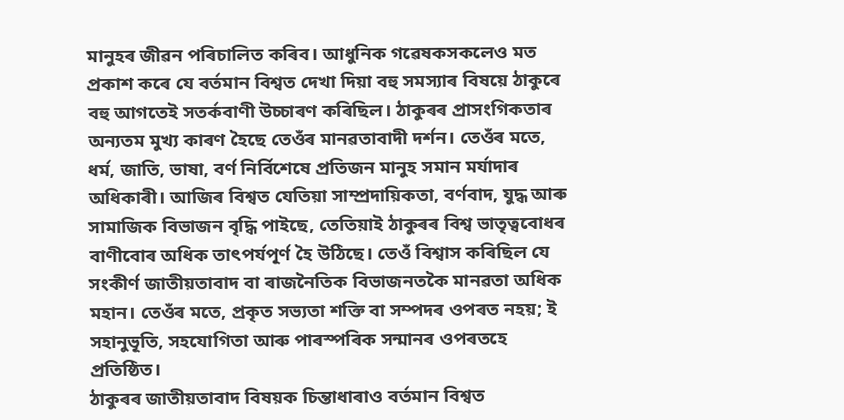মানুহৰ জীৱন পৰিচালিত কৰিব। আধুনিক গৱেষকসকলেও মত প্ৰকাশ কৰে যে বৰ্তমান বিশ্বত দেখা দিয়া বহু সমস্যাৰ বিষয়ে ঠাকুৰে বহু আগতেই সতৰ্কবাণী উচ্চাৰণ কৰিছিল। ঠাকুৰৰ প্ৰাসংগিকতাৰ অন্যতম মুখ্য কাৰণ হৈছে তেওঁৰ মানৱতাবাদী দৰ্শন। তেওঁৰ মতে, ধৰ্ম, জাতি, ভাষা, বৰ্ণ নির্বিশেষে প্ৰতিজন মানুহ সমান মৰ্যাদাৰ অধিকাৰী। আজিৰ বিশ্বত যেতিয়া সাম্প্ৰদায়িকতা, বর্ণবাদ, যুদ্ধ আৰু সামাজিক বিভাজন বৃদ্ধি পাইছে, তেতিয়াই ঠাকুৰৰ বিশ্ব ভাতৃত্ববোধৰ বাণীবোৰ অধিক তাৎপৰ্যপূর্ণ হৈ উঠিছে। তেওঁ বিশ্বাস কৰিছিল যে সংকীর্ণ জাতীয়তাবাদ বা ৰাজনৈতিক বিভাজনতকৈ মানৱতা অধিক মহান। তেওঁৰ মতে, প্রকৃত সভ্যতা শক্তি বা সম্পদৰ ওপৰত নহয়; ই সহানুভূতি, সহযোগিতা আৰু পাৰস্পৰিক সন্মানৰ ওপৰতহে প্রতিষ্ঠিত।
ঠাকুৰৰ জাতীয়তাবাদ বিষয়ক চিন্তাধাৰাও বৰ্তমান বিশ্বত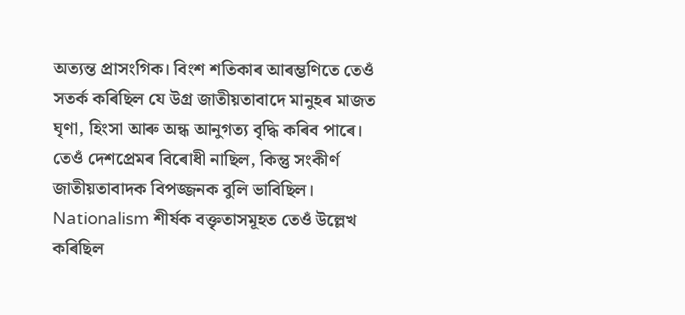অত্যন্ত প্ৰাসংগিক। বিংশ শতিকাৰ আৰম্ভণিতে তেওঁ সতৰ্ক কৰিছিল যে উগ্ৰ জাতীয়তাবাদে মানুহৰ মাজত ঘৃণা, হিংসা আৰু অন্ধ আনুগত্য বৃদ্ধি কৰিব পাৰে। তেওঁ দেশপ্ৰেমৰ বিৰোধী নাছিল, কিন্তু সংকীর্ণ জাতীয়তাবাদক বিপজ্জনক বুলি ভাবিছিল। Nationalism শীৰ্ষক বক্তৃতাসমূহত তেওঁ উল্লেখ কৰিছিল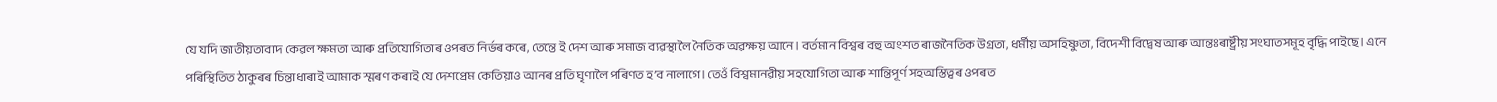যে যদি জাতীয়তাবাদ কেৱল ক্ষমতা আৰু প্ৰতিযোগিতাৰ ওপৰত নিৰ্ভৰ কৰে, তেন্তে ই দেশ আৰু সমাজ ব্যৱস্থালৈ নৈতিক অৱক্ষয় আনে। বৰ্তমান বিশ্বৰ বহু অংশত ৰাজনৈতিক উগ্ৰতা, ধৰ্মীয় অসহিষ্ণুতা, বিদেশী বিদ্বেষ আৰু আন্তঃৰাষ্ট্ৰীয় সংঘাতসমূহ বৃদ্ধি পাইছে। এনে পৰিস্থিতিত ঠাকুৰৰ চিন্তাধাৰাই আমাক স্মৰণ কৰাই যে দেশপ্ৰেম কেতিয়াও আনৰ প্ৰতি ঘৃণালৈ পৰিণত হ’ব নালাগে। তেওঁ বিশ্বমানৱীয় সহযোগিতা আৰু শান্তিপূর্ণ সহঅস্তিত্বৰ ওপৰত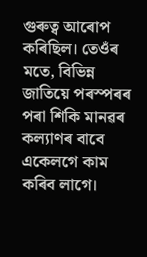গুৰুত্ব আৰোপ কৰিছিল। তেওঁৰ মতে, বিভিন্ন জাতিয়ে পৰস্পৰৰ পৰা শিকি মানৱৰ কল্যাণৰ বাবে একেলগে কাম কৰিব লাগে।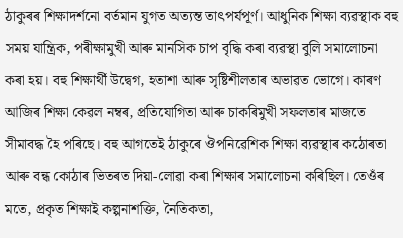ঠাকুৰৰ শিক্ষাদৰ্শনো বৰ্তমান যুগত অত্যন্ত তাৎপৰ্যপূর্ণ। আধুনিক শিক্ষা ব্যৱস্থাক বহু সময় যান্ত্রিক, পৰীক্ষামুখী আৰু মানসিক চাপ বৃদ্ধি কৰা ব্যৱস্থা বুলি সমালোচনা কৰা হয়। বহু শিক্ষার্থী উদ্বেগ, হতাশা আৰু সৃষ্টিশীলতাৰ অভাৱত ভোগে। কাৰণ আজিৰ শিক্ষা কেৱল নম্বৰ, প্ৰতিযোগিতা আৰু চাকৰিমুখী সফলতাৰ মাজতে সীমাবদ্ধ হৈ পৰিছে। বহু আগতেই ঠাকুৰে ঔপনিৱেশিক শিক্ষা ব্যৱস্থাৰ কঠোৰতা আৰু বন্ধ কোঠাৰ ভিতৰত দিয়া-লোৱা কৰা শিক্ষাৰ সমালোচনা কৰিছিল। তেওঁৰ মতে, প্রকৃত শিক্ষাই কল্পনাশক্তি, নৈতিকতা,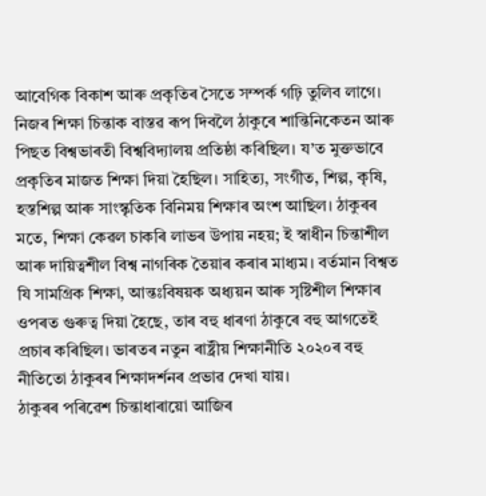আবেগিক বিকাশ আৰু প্ৰকৃতিৰ সৈতে সম্পৰ্ক গঢ়ি তুলিব লাগে। নিজৰ শিক্ষা চিন্তাক বাস্তৱ ৰূপ দিবলৈ ঠাকুৰে শান্তিনিকেতন আৰু পিছত বিশ্বভাৰতী বিশ্ববিদ্যালয় প্ৰতিষ্ঠা কৰিছিল। য’ত মুক্তভাবে প্ৰকৃতিৰ মাজত শিক্ষা দিয়া হৈছিল। সাহিত্য, সংগীত, শিল্প, কৃষি, হস্তশিল্প আৰু সাংস্কৃতিক বিনিময় শিক্ষাৰ অংশ আছিল। ঠাকুৰৰ মতে, শিক্ষা কেৱল চাকৰি লাভৰ উপায় নহয়; ই স্বাধীন চিন্তাশীল আৰু দায়িত্বশীল বিশ্ব নাগৰিক তৈয়াৰ কৰাৰ মাধ্যম। বৰ্তমান বিশ্বত যি সামগ্ৰিক শিক্ষা, আন্তঃবিষয়ক অধ্যয়ন আৰু সৃষ্টিশীল শিক্ষাৰ ওপৰত গুৰুত্ব দিয়া হৈছে, তাৰ বহু ধাৰণা ঠাকুৰে বহু আগতেই প্ৰচাৰ কৰিছিল। ভাৰতৰ নতুন ৰাষ্ট্ৰীয় শিক্ষানীতি ২০২০ৰ বহু নীতিতো ঠাকুৰৰ শিক্ষাদৰ্শনৰ প্ৰভাৱ দেখা যায়।
ঠাকুৰৰ পৰিৱেশ চিন্তাধাৰায়ো আজিৰ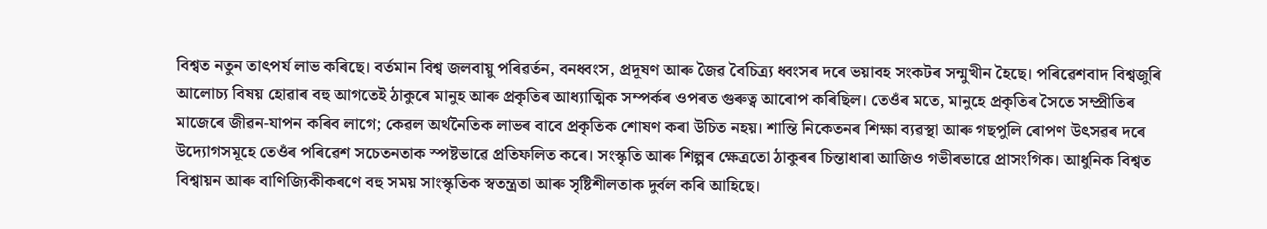বিশ্বত নতুন তাৎপৰ্য লাভ কৰিছে। বৰ্তমান বিশ্ব জলবায়ু পৰিৱর্তন, বনধ্বংস, প্ৰদূষণ আৰু জৈৱ বৈচিত্ৰ্য ধ্বংসৰ দৰে ভয়াবহ সংকটৰ সন্মুখীন হৈছে। পৰিৱেশবাদ বিশ্বজুৰি আলোচ্য বিষয় হোৱাৰ বহু আগতেই ঠাকুৰে মানুহ আৰু প্ৰকৃতিৰ আধ্যাত্মিক সম্পৰ্কৰ ওপৰত গুৰুত্ব আৰোপ কৰিছিল। তেওঁৰ মতে, মানুহে প্ৰকৃতিৰ সৈতে সম্প্ৰীতিৰ মাজেৰে জীৱন-যাপন কৰিব লাগে; কেৱল অৰ্থনৈতিক লাভৰ বাবে প্ৰকৃতিক শোষণ কৰা উচিত নহয়। শান্তি নিকেতনৰ শিক্ষা ব্যৱস্থা আৰু গছপুলি ৰোপণ উৎসৱৰ দৰে উদ্যোগসমূহে তেওঁৰ পৰিৱেশ সচেতনতাক স্পষ্টভাৱে প্ৰতিফলিত কৰে। সংস্কৃতি আৰু শিল্পৰ ক্ষেত্ৰতো ঠাকুৰৰ চিন্তাধাৰা আজিও গভীৰভাৱে প্ৰাসংগিক। আধুনিক বিশ্বত বিশ্বায়ন আৰু বাণিজ্যিকীকৰণে বহু সময় সাংস্কৃতিক স্বতন্ত্রতা আৰু সৃষ্টিশীলতাক দুর্বল কৰি আহিছে।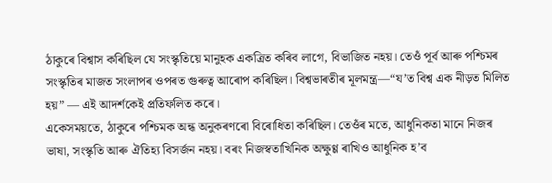ঠাকুৰে বিশ্বাস কৰিছিল যে সংস্কৃতিয়ে মানুহক একত্ৰিত কৰিব লাগে, বিভাজিত নহয়। তেওঁ পূৰ্ব আৰু পশ্চিমৰ সংস্কৃতিৰ মাজত সংলাপৰ ওপৰত গুৰুত্ব আৰোপ কৰিছিল। বিশ্বভাৰতীৰ মূলমন্ত্ৰ—“য’ত বিশ্ব এক নীড়ত মিলিত হয়” — এই আদৰ্শকেই প্ৰতিফলিত কৰে।
একেসময়তে, ঠাকুৰে পশ্চিমক অন্ধ অনুকৰণৰো বিৰোধিতা কৰিছিল। তেওঁৰ মতে, আধুনিকতা মানে নিজৰ ভাষা, সংস্কৃতি আৰু ঐতিহ্য বিসর্জন নহয়। বৰং নিজস্বতাখিনিক অক্ষুণ্ণ ৰাখিও আধুনিক হ’ব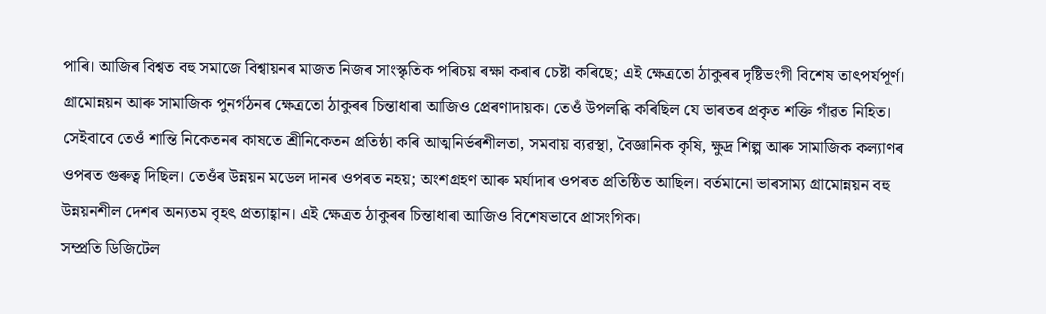পাৰি। আজিৰ বিশ্বত বহু সমাজে বিশ্বায়নৰ মাজত নিজৰ সাংস্কৃতিক পৰিচয় ৰক্ষা কৰাৰ চেষ্টা কৰিছে; এই ক্ষেত্ৰতো ঠাকুৰৰ দৃষ্টিভংগী বিশেষ তাৎপৰ্যপূর্ণ। গ্ৰামোন্নয়ন আৰু সামাজিক পুনর্গঠনৰ ক্ষেত্ৰতো ঠাকুৰৰ চিন্তাধাৰা আজিও প্ৰেৰণাদায়ক। তেওঁ উপলব্ধি কৰিছিল যে ভাৰতৰ প্রকৃত শক্তি গাঁৱত নিহিত। সেইবাবে তেওঁ শান্তি নিকেতনৰ কাষতে শ্ৰীনিকেতন প্ৰতিষ্ঠা কৰি আত্মনিৰ্ভৰশীলতা, সমবায় ব্যৱস্থা, বৈজ্ঞানিক কৃষি, ক্ষুদ্ৰ শিল্প আৰু সামাজিক কল্যাণৰ ওপৰত গুৰুত্ব দিছিল। তেওঁৰ উন্নয়ন মডেল দানৰ ওপৰত নহয়; অংশগ্ৰহণ আৰু মর্যাদাৰ ওপৰত প্রতিষ্ঠিত আছিল। বৰ্তমানো ভাৰসাম্য গ্ৰামোন্নয়ন বহু উন্নয়নশীল দেশৰ অন্যতম বৃহৎ প্ৰত্যাহ্বান। এই ক্ষেত্ৰত ঠাকুৰৰ চিন্তাধাৰা আজিও বিশেষভাবে প্ৰাসংগিক।
সম্প্ৰতি ডিজিটেল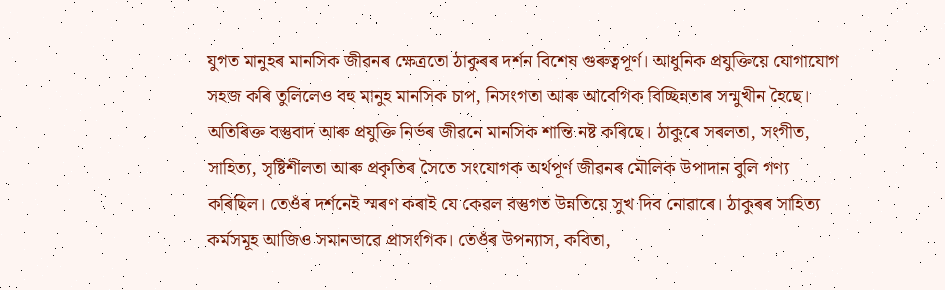যুগত মানুহৰ মানসিক জীৱনৰ ক্ষেত্ৰতো ঠাকুৰৰ দৰ্শন বিশেষ গুৰুত্বপূর্ণ। আধুনিক প্ৰযুক্তিয়ে যোগাযোগ সহজ কৰি তুলিলেও বহু মানুহ মানসিক চাপ, নিসংগতা আৰু আবেগিক বিচ্ছিন্নতাৰ সন্মুখীন হৈছে। অতিৰিক্ত বস্তুবাদ আৰু প্রযুক্তি নিৰ্ভৰ জীৱনে মানসিক শান্তি নষ্ট কৰিছে। ঠাকুৰে সৰলতা, সংগীত, সাহিত্য, সৃষ্টিশীলতা আৰু প্ৰকৃতিৰ সৈতে সংযোগক অৰ্থপূর্ণ জীৱনৰ মৌলিক উপাদান বুলি গণ্য কৰিছিল। তেওঁৰ দৰ্শনেই স্মৰণ কৰাই যে কেৱল বস্তুগত উন্নতিয়ে সুখ দিব নোৱাৰে। ঠাকুৰৰ সাহিত্য কৰ্মসমূহ আজিও সমানভাৱে প্ৰাসংগিক। তেওঁৰ উপন্যাস, কবিতা,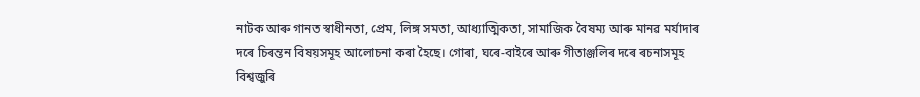নাটক আৰু গানত স্বাধীনতা, প্রেম, লিঙ্গ সমতা, আধ্যাত্মিকতা, সামাজিক বৈষম্য আৰু মানৱ মর্যাদাৰ দৰে চিৰন্তন বিষয়সমূহ আলোচনা কৰা হৈছে। গোৰা, ঘৰে-বাইৰে আৰু গীতাঞ্জলিৰ দৰে ৰচনাসমূহ বিশ্বজুৰি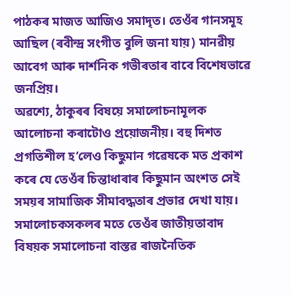পাঠকৰ মাজত আজিও সমাদৃত। তেওঁৰ গানসমূহ আছিল (ৰবীন্দ্ৰ সংগীত বুলি জনা যায়) মানৱীয় আবেগ আৰু দাৰ্শনিক গভীৰতাৰ বাবে বিশেষভাৱে জনপ্রিয়।
অৱশ্যে, ঠাকুৰৰ বিষয়ে সমালোচনামূলক আলোচনা কৰাটোও প্রয়োজনীয়। বহু দিশত প্রগতিশীল হ’লেও কিছুমান গৱেষকে মত প্ৰকাশ কৰে যে তেওঁৰ চিন্তাধাৰাৰ কিছুমান অংশত সেই সময়ৰ সামাজিক সীমাবদ্ধতাৰ প্রভাৱ দেখা যায়। সমালোচকসকলৰ মতে তেওঁৰ জাতীয়তাবাদ বিষয়ক সমালোচনা বাস্তৱ ৰাজনৈতিক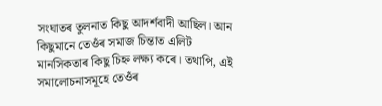সংঘাতৰ তুলনাত কিছু আদৰ্শবাদী আছিল। আন কিছুমানে তেওঁৰ সমাজ চিন্তাত এলিট মানসিকতাৰ কিছু চিহ্ন লক্ষ্য কৰে। তথাপি, এই সমালোচনাসমূহে তেওঁৰ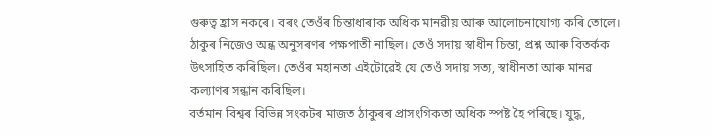গুৰুত্ব হ্ৰাস নকৰে। বৰং তেওঁৰ চিন্তাধাৰাক অধিক মানৱীয় আৰু আলোচনাযোগ্য কৰি তোলে। ঠাকুৰ নিজেও অন্ধ অনুসৰণৰ পক্ষপাতী নাছিল। তেওঁ সদায় স্বাধীন চিন্তা, প্রশ্ন আৰু বিতর্কক উৎসাহিত কৰিছিল। তেওঁৰ মহানতা এইটোৱেই যে তেওঁ সদায় সত্য, স্বাধীনতা আৰু মানৱ কল্যাণৰ সন্ধান কৰিছিল।
বৰ্তমান বিশ্বৰ বিভিন্ন সংকটৰ মাজত ঠাকুৰৰ প্ৰাসংগিকতা অধিক স্পষ্ট হৈ পৰিছে। যুদ্ধ,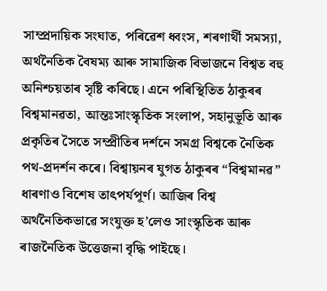সাম্প্ৰদায়িক সংঘাত, পৰিৱেশ ধ্বংস, শৰণার্থী সমস্যা, অৰ্থনৈতিক বৈষম্য আৰু সামাজিক বিভাজনে বিশ্বত বহু অনিশ্চয়তাৰ সৃষ্টি কৰিছে। এনে পৰিস্থিতিত ঠাকুৰৰ বিশ্বমানৱতা, আন্তঃসাংস্কৃতিক সংলাপ, সহানুভূতি আৰু প্ৰকৃতিৰ সৈতে সম্প্ৰীতিৰ দৰ্শনে সমগ্ৰ বিশ্বকে নৈতিক পথ-প্ৰদৰ্শন কৰে। বিশ্বায়নৰ যুগত ঠাকুৰৰ “বিশ্বমানৱ” ধাৰণাও বিশেষ তাৎপৰ্যপূর্ণ। আজিৰ বিশ্ব অৰ্থনৈতিকভাৱে সংযুক্ত হ’লেও সাংস্কৃতিক আৰু ৰাজনৈতিক উত্তেজনা বৃদ্ধি পাইছে।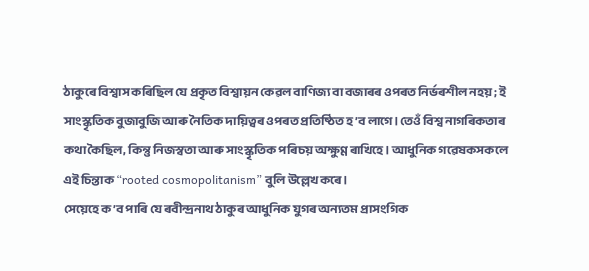ঠাকুৰে বিশ্বাস কৰিছিল যে প্রকৃত বিশ্বায়ন কেৱল বাণিজ্য বা বজাৰৰ ওপৰত নিৰ্ভৰশীল নহয়; ই সাংস্কৃতিক বুজাবুজি আৰু নৈতিক দায়িত্বৰ ওপৰত প্রতিষ্ঠিত হ’ব লাগে। তেওঁ বিশ্ব নাগৰিকতাৰ কথা কৈছিল, কিন্তু নিজস্বতা আৰু সাংস্কৃতিক পৰিচয় অক্ষুণ্ণ ৰাখিহে। আধুনিক গৱেষকসকলে এই চিন্তাক “rooted cosmopolitanism” বুলি উল্লেখ কৰে।
সেয়েহে ক’ব পাৰি যে ৰবীন্দ্ৰনাথ ঠাকুৰ আধুনিক যুগৰ অন্যতম প্ৰাসংগিক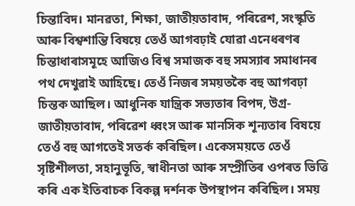চিন্তাবিদ। মানৱতা, শিক্ষা, জাতীয়তাবাদ, পৰিৱেশ, সংস্কৃতি আৰু বিশ্বশান্তি বিষয়ে তেওঁ আগবঢ়াই যোৱা এনেধৰণৰ চিন্তাধাৰাসমূহে আজিও বিশ্ব সমাজক বহু সমস্যাৰ সমাধানৰ পথ দেখুৱাই আহিছে। তেওঁ নিজৰ সময়তকৈ বহু আগবঢ়া চিন্তক আছিল। আধুনিক যান্ত্রিক সভ্যতাৰ বিপদ, উগ্ৰ-জাতীয়তাবাদ, পৰিৱেশ ধ্বংস আৰু মানসিক শূন্যতাৰ বিষয়ে তেওঁ বহু আগতেই সতৰ্ক কৰিছিল। একেসময়তে তেওঁ সৃষ্টিশীলতা, সহানুভূতি, স্বাধীনতা আৰু সম্প্ৰীতিৰ ওপৰত ভিত্তি কৰি এক ইতিবাচক বিকল্প দৰ্শনক উপস্থাপন কৰিছিল। সময়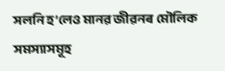সলনি হ’লেও মানৱ জীৱনৰ মৌলিক সমস্যাসমূহ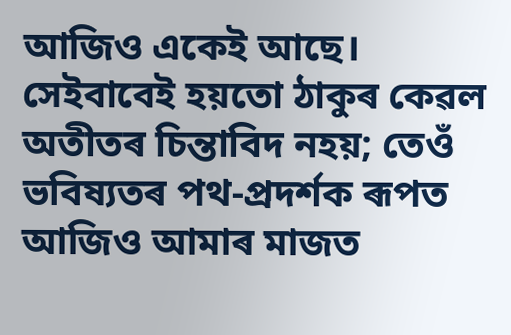আজিও একেই আছে। সেইবাবেই হয়তো ঠাকুৰ কেৱল অতীতৰ চিন্তাবিদ নহয়; তেওঁ ভবিষ্যতৰ পথ-প্ৰদৰ্শক ৰূপত আজিও আমাৰ মাজত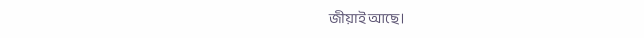জীয়াই আছে।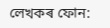লেখকৰ ফোন: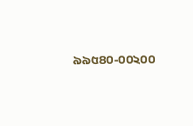৯৯৫৪০-০০২০০